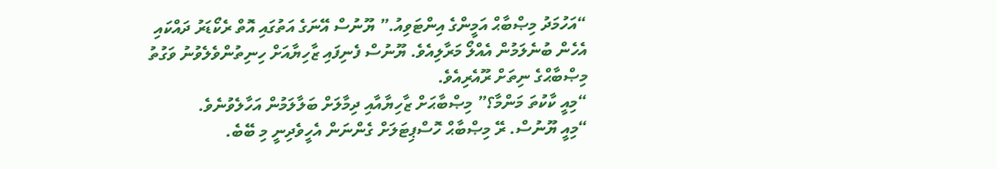“އަހުމަދު މިޞްބާޙް އަމީންގެ އިންޓަވިއު.” ޔޫނުސް އޭނަގެ އަތުގައި އޮތް ރެކޯޑަރު ދައްކައި އެހެން ބުނެލަމުން އެއްލޯ މަރާލިއެވެ. ޔޫނުސް ފެނިފައި ޒާހިޔާއަށް ހިނިތުންވެލެވުނު ވަގުތު މިޞްބާޙްގެ ނިތަށް ރޫއެރިއެވެ.
“މިއީ ކާކުތަ މަންމާ؟” މިޞްބާޙަށް ޒާހިޔާއާއި ދިމާލަށް ބަލާލަމުން އަހާލެވުނެވެ.
“މިއީ ޔޫނުސް. ރޭ މިޞްބާޙް ހޮސްޕިޓަލަށް ގެންނަން އެހީވެދިނީ މި ބޭބެ.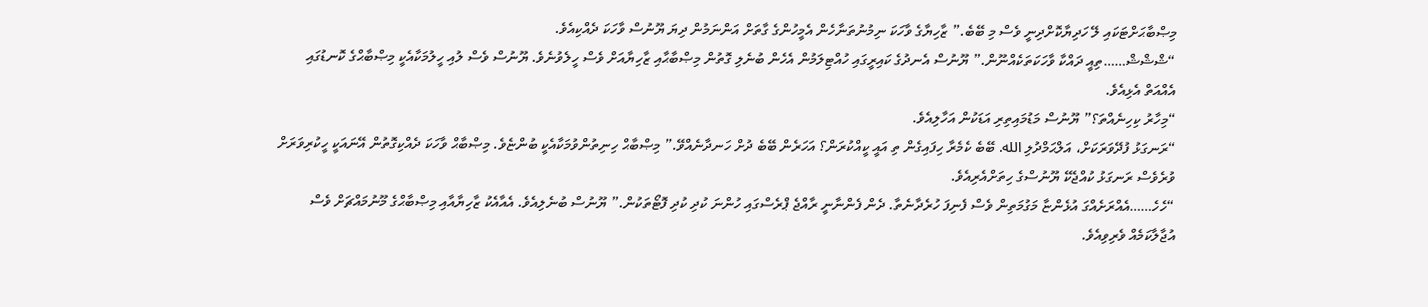މިޞްބާޙަށްޓަކައި ލޭ ހަދިޔާކޮށްދިނީ ވެސް މި ބޭބެ.” ޒާހިޔާގެ ވާހަކަ ނިމުނުތަނާހެން އެމީހުންގެ ގާތަށް އަންނަމުން ދިޔަ ޔޫނުސް ވާހަކަ ދެއްކިއެވެ.
“ޝްޝްޝް……ތިއީ ދައްކާ ވާހަކަތަކެއްނޫން.” ޔޫނުސް އެނދުގެ ކައިރީގައި ހުއްޓިލަމުން އެހެން ބުނެލި ގޮތުން މިޞްބާޙާއި ޒާހިޔާއަށް ވެސް ހީލެވުނެވެ. ޔޫނުސް ވެސް ލުއި ހީލުމަކާއެކީ މިޞްބާޙްގެ ކޮނޑުގައި އެއްއަތް އެޅިއެވެ.
“މިހާރު ކިހިނެއްތަ؟” ޔޫނުސް މަޑުމައިތިރި އަޑަކުން އަހާލިއެވެ.
“ރަނގަޅު ފުދޭވަރަކަށް، އަލްޙަމްދުލި الله. ބޭބެ ކެމެރާ ހިފައިގެން ތި އައީ ކީއްކުރަން؟ އަހަރެން ބޭބެ ދުށް ހަނދާނެއްވޭ.” މިޞްބާޙް ހިނިތުންވުމަކާއެކީ ބުންޏެވެ. މިޞްބާޙް ވާހަކަ ދެއްކިގޮތުން އޭނައަކީ ހީކުރިވަރަށް ވުރެވެސް ރަނގަޅު ކުއްޖެކޭ ޔޫނުސްގެ ހިތަށްއެރިއެވެ.
“ހެހެ……އެއްރަށެއްގަ އުޅެންޏާ މަގުމަތިން ވެސް ފެނިފަ ހުރެދާނެތާ. ދެން ފެންނާނީ ރާއްޖެ ޕްރެސްގައި ހުންނަ ކުދި ކުދި ފޮޓޯތަކުން.” ޔޫނުސް ބުނެލިއެވެ. އެއާއެކު ޒާހިޔާއާއި މިޞްބާޙްގެ މޫނުމައްޗަށް ވެސް އުޖާލާކަމެއް ވެރިވިއެވެ.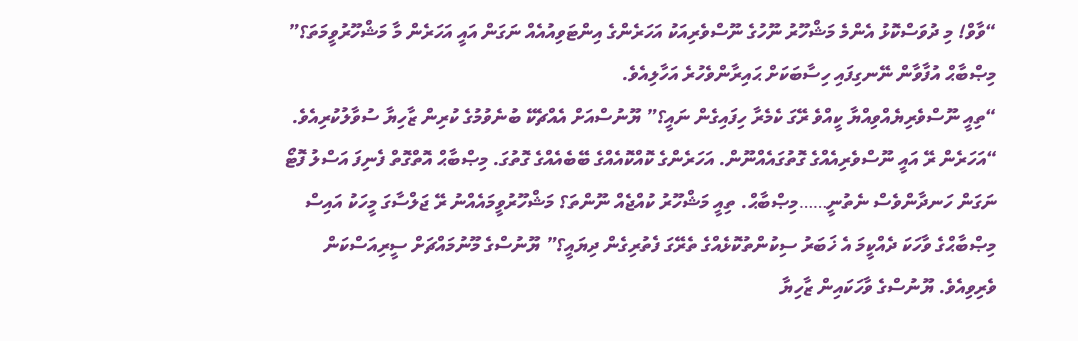“ވާވް! މި ދުވަސްކޮޅު އެންމެ މަޝްހޫރު ނޫހުގެ ނޫސްވެރިއަކު އަހަރެންގެ އިންޓަވިއުއެއް ނަގަން އައީ އަހަރެން މާ މަޝްހޫރުވީމަތަ؟” މިޞްބާޙް އުފާވާން ނޭނގިފައި ހިސާބަކަށް ޙައިރާންވެހުރެ އަހާލިއެވެ.
“ތިއީ ނޫސްވެރިޔެއްވިއްޔާ ކީއްވެ ރޭގަ ކެމެރާ ހިފައިގެން ނައީ؟” ޔޫނުސްއަށް އެއްޗެކޭ ބުނެވުމުގެ ކުރިން ޒާހިޔާ ސުވާލުކުރިއެވެ.
“އަހަރެން ރޭ އައީ ނޫސްވެރިއެއްގެ ގޮތުގައެއްނޫން. އަހަރެންގެ ކޮއްކޮއެއްގެ ބޭބެއެއްގެ ގޮތުގަ. މިޞްބާޙް އޮތްގޮތް ފެނިފަ އަސްލު ފޮޓޯ ނަގަން ހަނދާންވެސް ނެތުނީ……މިޞްބާޙް. ތިއީ މަޝްހޫރު ކުއްޖެއް ނޫންތަ؟ މަޝްހޫރުވީމައެއްނު ރޭ ޖަލްސާގަ މީހަކު އައިސް މިޞްބާޙްގެ ވާހަކަ ދެއްކީމަ އެ ޚަބަރު ސިކުންތުކޮޅެއްގެ ތެރޭގަ ފެތުރިގެން ދިޔައީ؟” ޔޫނުސްގެ މޫނުމައްޗަށް ސީރިއަސްކަން ވެރިވިއެވެ. ޔޫނުސްގެ ވާހަކައިން ޒާހިޔާ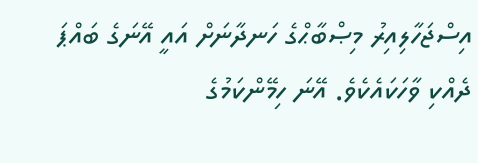އިސްޖަހާލިއިރު މިޞްބާޙްގެ ހަނދާނަށް އައީ އޭނަގެ ބައްޕަ ދެއްކި ވާހަކައެކެވެ. އޭނަ ހިމޭންކަމުގެ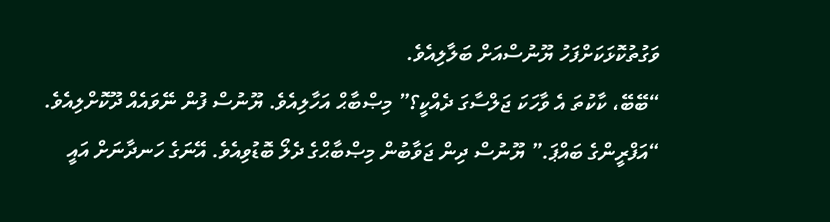ވަގުތުކޮޅަކަށްފަހު ޔޫނުސްއަށް ބަލާލިއެވެ.
“ބޭބޭ، ކާކުތަ އެ ވާހަކަ ޖަލްސާގަ ދެއްކީ؟” މިޞްބާޙް އަހާލިއެވެ. ޔޫނުސް ފުން ނޭވައެއް ދޫކޮށްލިއެވެ.
“އަފްރީންގެ ބައްޕަ.” ޔޫނުސް ދިން ޖަވާބުން މިޞްބާޙްގެ ދެލޯ ބޮޑުވިއެވެ. އޭނަގެ ހަނދާނަށް އައީ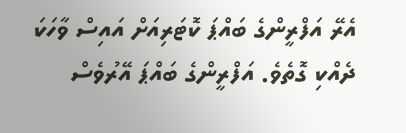އެރޭ އަފްރީންގެ ބައްޕަ ކޮޓަރިއަށް އައިސް ވާހަކަ ދެއްކި ގޮތެވެ. އަފްރީންގެ ބައްޕަ އޭރުވެސް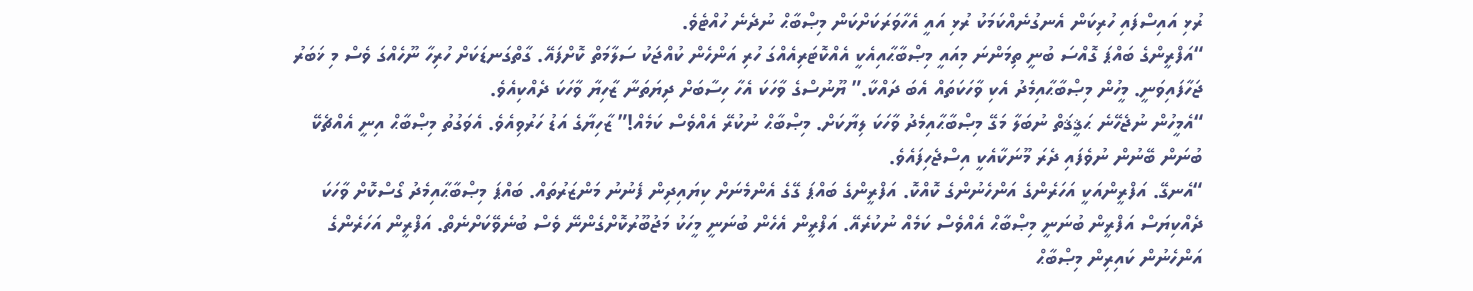ރުޅި އައިސްފައި ހުރިކަން އެނގުނެއްކަމަކު ރުޅި އައީ އެހާވަރަކަށްކަން މިޞްބާޙް ނުދެނެ ހުއްޓެވެ.
“އަފްރީންގެ ބައްޕަ ގޮއްސަ ބުނީ ތިމަންނަ މިއައީ މިޞްބާޙާއިއެކީ އެއްކޮޓަރިއެއްގަ ހުރި އަންހެން ކުއްޖަކު ސަލާމަތް ކޮށްފައޭ. ގާތްގަނޑަކަށް ހުރިހާ ނޫހެއްގަ ވެސް މި ޚަބަރު ޖަހާފައިވަނީ. މީހުން މިޞްބާޙާއިމެދު އެކި ވާހަކަތައް އެބަ ދައްކާ.” ޔޫނުސްގެ ވާހަކަ އެހާ ހިސާބަށް ދިޔަތަނާ ޒާހިޔާ ވާހަކަ ދެއްކިއެވެ.
“އެމީހުން ނުޖެހޭނެ ޙަޤީޤަތް ނުބަލާ މަގޭ މިޞްބާޙާއިމެދު ވާހަކަ ލިޔާކަށް. މިޞްބާޙް ނުކުރޭ އެއްވެސް ކަމެއް!” ޒާހިޔާގެ އަޑު ހަރުވިއެވެ. އެވަގުތު މިޞްބާޙް އިނީ އެއްޗެކޭ ބުނަން ބޭނުން ނުވެފައި ދެރަ މޫނަކާއެކީ އިސްޖެހިފައެވެ.
“އެނގޭ. އަފްރީންއަކީ އަހަރެންގެ އަންހެނުންގެ ކޮއްކޮ. އަފްރީންގެ ބައްޕަ ގޭގެ އެންމެނަށް ކިޔައިދިން ފެނުނު މަންޒަރުތައް. ބައްޕަ މިޞްބާޙާއިމެދު ގޯސްކޮށް ވާހަކަ ދެއްކިޔަސް އަފްރީން ބުނަނީ މިޞްބާޙް އެއްވެސް ކަމެއް ނުކުރެއޭ. އަފްރީން އެހެން ބުނަނީ މީހަކު މަޖުބޫރުކޮށްގެންނޭ ވެސް ބުނެވޭކަށްނެތް. އަފްރީން އަހަރެންގެ އަންހެނުން ކައިރިން މިޞްބާޙް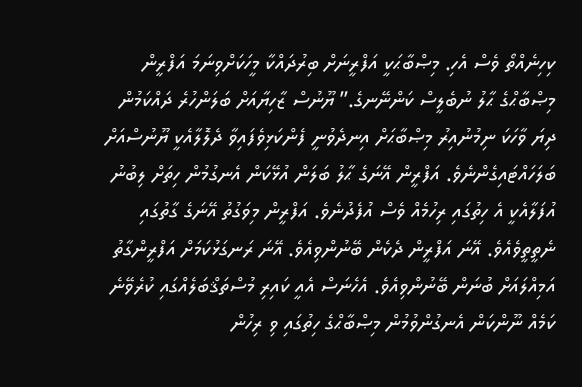ކިހިނެއްތޯ ވެސް އެހި. މިޞްބާޙަކީ އަފްރީނަށް ބިރުދައްކާ މީހަކަށްވިނަމަ އަފްރީން މިޞްބާޙްގެ ޙާލު ނުބެލީސް ކަންނޭނގެ.” ޔޫނުސް ޒާހިޔާއަށް ބަލަންހުރެ ދައްކަމުން ދިޔަ ވާހަކަ ނިމުނުއިރު މިޞްބާޙަށް އިނދެވުނީ ފެންކަޅިވެފައިވާ ދެލޮލާއެކީ ޔޫނުސްއަށް ބަލަހައްޓައިގެންނެވެ. އަފްރީން އޭނަގެ ޙާލު ބަލަން އުޅޭކަން އެނގުމުން ހިތަށް ލިބުނު އުފަލާއެކީ އެ ހިތުގައި ރިހުމެއް ވެސް އުފެދުނެވެ. އަފްރީން މިވަގުތު އޭނަގެ ގާތުގައި ނެތީތީވެއެވެ. އޭނަ އަފްރީން ދެކެން ބޭނުންވިއެވެ. އޭނަ ރަނގަޅުކަމަށް އަފްރީންގާތު އަމިއްލައަށް ބުނަން ބޭނުންވިއެވެ. އެހެނަސް އެއީ ކައިރި މުސްތަޤްބަލެއްގައި ކުރެވޭނެ ކަމެއް ނޫންކަން އެނގުންވުމުން މިޞްބާޙްގެ ހިތުގައި ވި ރިހުން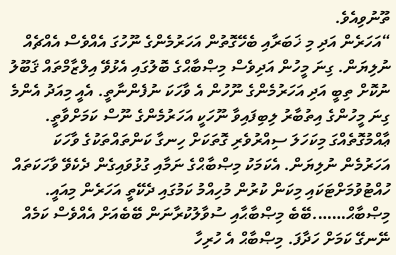ތޫނުވިއެވެ.
“އަހަރެން އަދި މި ޚަބަރާއި ބެހޭގޮތުން އަހަރުމެންގެ ނޫހުގަ އެއްވެސް އެއްޗެއް ނުލިޔަން. ގިނަ މީހުން އަދިވެސް މިޞްބާޙްގެ ބޮލުގައި އެޅުވޭ އިލްޒާމްތައް ޤަބޫލު ނުކޮށް ތިބީ އަދި އަހަރުމެންގެ ނޫހުން އެ ވާހަކަ ނުފެންނާތީ. އެއީ މިއަދު އެންމެ ގިނަ މީހުންގެ އިތުބާރު ލިބިފައިވާ ނޫހަކީ އަހަރުމެންގެ ނޫސް ކަމަށްވާތީ. ޢާއްމުގޮތެއްގަ މިކަހަލަ ސިއްރުވެރި ގޮތަކަށް ހިނގާ ކަންތައްތަކުގެ ވާހަކަ އަހަރުމެން ނުލިޔަން. އެކަމަކު މިޞްބާޙްގެ ނަމާއި ގުޅުވައިގެން ދެކެވޭ ވާހަކަތައް ހުއްޓުވުމަށްޓަކައި މިކަން ކުރުން މުހިއްމު ކަމުގައި ދެކޭތީ އަހަރެން މިއައީ. މިޞްބާޙް…….ބޭބެ މިޞްބާޙާއި ސުވާލުކުރާނަން ބޭބެއަށް އެއްވެސް ކަމެއް ނޭނގޭ ކަމަށް ހަދާފަ. މިޞްބާޙް އެ ހުރިހާ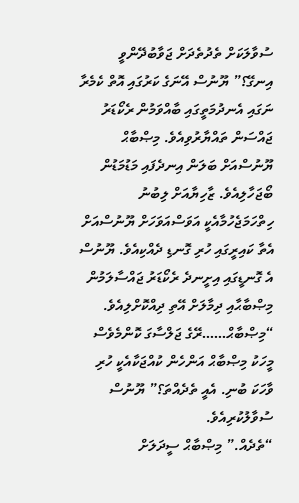ސުވާލަކަށް ތެދުތެދަށް ޖަވާބުދޭންވީ އިނގޭ؟” ޔޫނުސް އޭނަގެ ކަރުގައި އޮތް ކެމެރާ ނަގައި އެނދުމަތީގައި ބާއްވަމުން ރެކޯޑަރު ޖައްސަން ތައްޔާރުވިއެވެ. މިޞްބާޙް ޔޫނުސްއަށް ބަލަން އިނދެފައި މަޑުމަޑުން ބޯޖަހާލިއެވެ. ޒާހިޔާއަށް ލިބުނު ހިތްހަމަޖެހުމާއެކީ އަވަސްއަވަހަށް ޔޫނުސްއަށް އެތާ ކައިރީގައި ހުރި ގޮނޑި ދެއްކިއެވެ. ޔޫނުސް އެ ގޮނޑީގައި އިށީނދެ ރެކޯޑަރު ޖައްސާލަމުން މިޞްބާޙާއި ދިމާލަށް އޭތި ދިއްކޮށްލިއެވެ.
“މިޞްބާޙް……ރޭގެ ޖަލްސާގަ ކޮންމެވެސް މީހަކު މިޞްބާޙް އަންހެން ކުއްޖަކާއެކީ ހުރި ވާހަކަ ބުނި. އެއީ ތެދެއްތަ؟” ޔޫނުސް ސުވާލުކުރިއެވެ.
“ތެދެއް.” މިޞްބާޙް ސީދަލަށް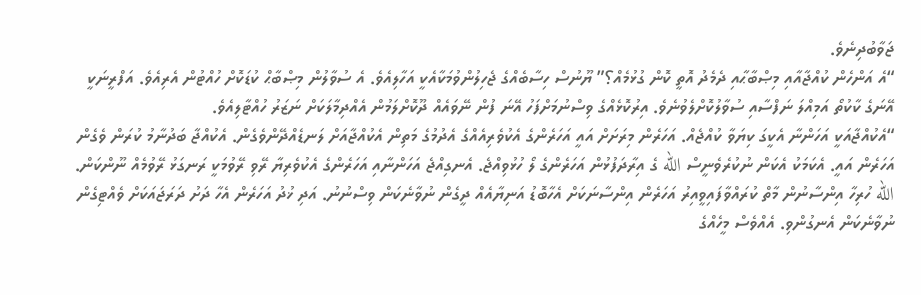ޖަވާބުދިނެވެ.
“އެ އަންހެން ކުއްޖާއާއި މިޞްބާޙާއި ދެމެދު އޮތީ ކޮން ގުޅުމެއް؟” ޔޫނުސް ހިސާބެއްގެ ޖެހިލުންވުމަކާއެކީ އަހާލިއެވެ. އެ ސުވާލުން މިޞްބާޙް ކުޑަކޮށް ހުއްޓުން އެރިއެވެ. އަފްރީނަކީ އޭނަގެ ކާކުތޯ އަމިއްލަ ނަފްސާއި ސުވާލުކޮށްލެވުނެވެ. އިރުކޮޅެއްގެ ވިސްނުމަށްފަހު އޭނަ ފުން ނޭވައެއް ދޫކޮށްލަމުން އެއްދިމާލަކަށް ނަޒަރު ހުއްޓާލިއެވެ.
“އެކުއްޖާއަކީ އަހަންނާ އެކީގަ ކިޔަވާ ކުއްޖެއް. އަހަރެން މިރަށަށް އައީ އަހަރެންގެ އެކުވެރިއެއްގެ އެދުމުގެ މަތިން އެކުއްޖާއަށް ލަނޑެއްދޭންވެގެން. އެކުއްޖާ ބަދުނާމު ކުރަން ވެގެން އަހަރެން އައީ. އެކަމަކު އެކަން ނުކުރެވެނީސް الله ގެ އިރާދަފުޅުން އަހަރެންގެ ލޯ ހުޅުވިއްޖެ. އެނގިއްޖެ އަހަންނާއި އަހަރެންގެ އެކުވެރިޔާ ރޭވި ރޭވުމަކީ ރަނގަޅު ރޭވުމެއް ނޫންކަން. الله ހުރިހާ އިންސާނުން މާތް ކުރައްވާފައިވީއިރު އަހަރެން އިންސާނަކަށް އެހާބޮޑު އަނިޔާއެއް ދީގެން ނުވާނެކަން ވިސްނުނު. އަދި ޚުދު އަހަރެން އެހާ ދަށު ދަރަޖައަކަށް ވެއްޓިގެން ނުވާނެކަން އެނގުންވި. އެއްވެސް މީހެއްގެ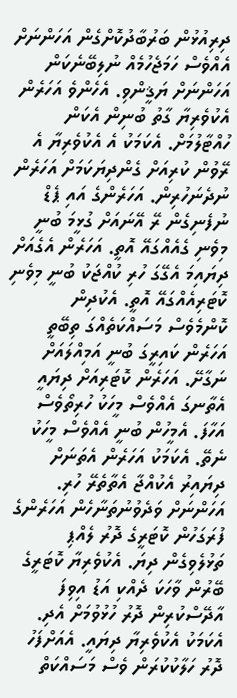ދިރިއުޅުން ބަރުބާދުކޮށްގެން އަހަންނަށް އެއްވެސް ހަމަޖެހުމެއް ނުލިބޭނެކަން އަހަންނަށް ޔަޤީންވި. އެހެންވެ އަހަރެން އެކުވެރިޔާ ގާތު ބުނިން އެކަން ހުއްޓާލުމަށް. އެކަމަކު އެ އެކުވެރިޔާ އެ ރޭވުން ކުރިއަށް ގެންދިޔަކަމަށް އަހަރެން ނުދެނަހުރިން. އަހަރެންގެ އައި ޕެޑް ނުފެނިގެން ރޭ އޭނައަށް ގުޅީމަ ބުނީ މިވެނި ގެއެއްގައޭ އޮތީ. އަހަރެން އެގެއަށް ދިޔައިމަ އެގޭގަ ހުރި ކުއްޖަކު ބުނީ މިވެނި ކޮޓަރިއެއްގައޭ އޮތީ. އެކުދިން ކޮންމެވެސް މަސައްކަތެއްގަ ތިބޭތީ އަހަރެން ކައިރީގަ ބުނީ އަމިއްލައަށް ނަގާށޭ. އަހަރެން ކޮޓަރިއަށް ދިޔައީ އެތާނގަ އެއްވެސް މީހަކު ހުރިތޯވެސް އަހާފަ. އެމީހުން ބުނީ އެއްވެސް މީހަކު ނެތޭ. އެކަމަކު އަހަރެން އެތަނަށް ދިޔައިރު އެކުއްޖާ އެތާތެރޭ ހުރި. އަހަންނަށް ވަދެވުނުތަނާހެން އަހަރެންގެ ފުރަގަހުން ކޮޓަރީގެ ދޮރު ލެއްޕި ތަޅުލެވިގެން ދިޔަ. އެކުވެރިޔާ ކޮޓަރީގެ ބޭރުން ވާހަކަ ދެއްކި އަޑު އިވިފަ އާދޭސްކުރިން ދޮރު ހުޅުވުމަށް އެދި. އެކަމަކު އެކުވެރިޔާ ދިޔައީ. އެއަށްފަހު ދޮރު ހަލާކުކުރަން ވެސް މަސައްކަތް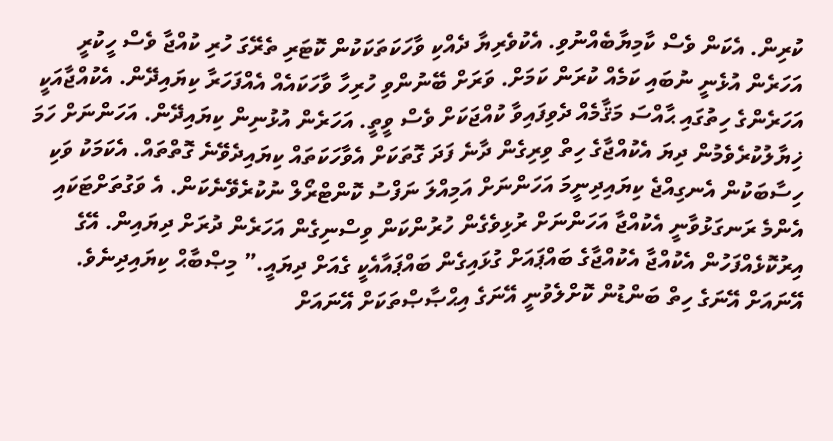ކުރިން. އެކަން ވެސް ކާމިޔާބެއްނުވި. އެކުވެރިޔާ ދެއްކި ވާހަކަތަކަކުން ކޮޓަރި ތެރޭގަ ހުރި ކުއްޖާ ވެސް ހީކުރީ އަހަރެން އުޅެނީ ނުބައި ކަމެއް ކުރަން ކަމަށް. ވަރަށް ބޭނުންވި ހުރިހާ ވާހަކައެއް އެއްފަހަރާ ކިޔައިދޭން. އެކުއްޖާއަކީ އަހަރެންގެ ހިތުގައި ޙާއްސަ މަޤާމެއް ދެވިފައިވާ ކުއްޖަކަށް ވެސް ވީތީ. އަހަރެން އުޅުނިން ކިޔައިދޭން. އަހަންނަށް ހަމަ ޚިޔާލުކުރެވެމުން ދިޔަ އެކުއްޖާގެ ހިތް ވިރިގެން ދާނެ ފަދަ ގޮތަކަށް އެވާހަކަތައް ކިޔައިދެވޭނެ ގޮތްތައް. އެކަމަކު ވަކި ހިސާބަކުން އެނގިއްޖެ ކިޔައިދިނީމަ އަހަންނަށް އަމިއްލަ ނަފްސު ކޮންޓްރޯލް ނުކުރެވޭނެކަން. އެ ވަގުތަށްޓަކައި އެންމެ ރަނގަޅުވާނީ އެކުއްޖާ އަހަންނަށް ރުޅިވެގެން ހުރުންކަން ވިސްނިގެން އަހަރެން ދުރަށް ދިޔައިން. އޭގެ އިރުކޮޅެއްފަހުން އެކުއްޖާ އެކުއްޖާގެ ބައްޕައަށް ގުޅައިގެން ބައްޕައާއެކީ ގެއަށް ދިޔައީ.” މިޞްބާޙް ކިޔައިދިނެވެ. އޭނައަށް އޭނަގެ ހިތް ބަންޑުން ކޮށްލެވުނީ އޭނަގެ އިޙްޞާޞްތަކަށް އޭނައަށް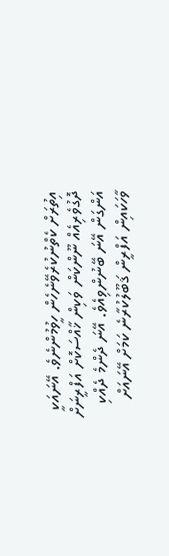އިތުރަށް ކެތްނުކުރެވޭނެހެން ހީވުމުންނެވެ. އޭނައަކީ ދޮގުވެރިއެއް ނޫންކަން ވަކިން ޚާއްސަކޮށް އަފްރީނަށް އަންގަން އޭނަ ބޭނުންވިއެވެ. އޭނަ ދެންމެ ދެއްކި ވާހަކައިން އަފްރީން ޤަބޫލުކުރާނެ ކަމަށް އޭނައަށް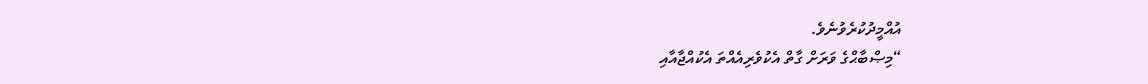އުއްމީދުކުރެވުނެވެ.
“މިޞްބާޙްގެ ވަރަށް ގާތް އެކުވެރިއެއްތަ އެކުއްޖާއާއި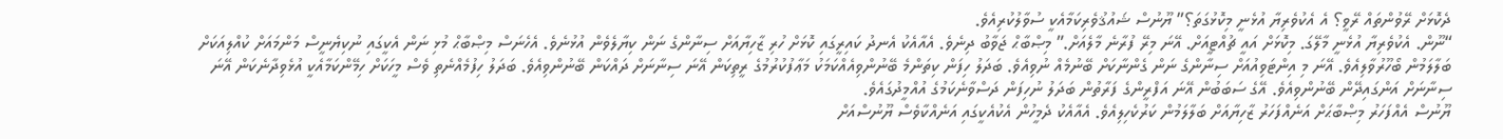ދެކޮޅަށް ރޭވުންތައް ރޭވީ؟ އެ އެކުވެރިޔާ އުޅެނީ މިކޮޅުގަތަ؟” ޔޫނުސް ޝައުޤުވެރިކަމާއެކީ ސުވާލުކުރިއެވެ.
“ނޫން. އެކުވެރިޔާ އުޅެނީ މާލޭގަ. މިކޮޅަށް އައީ ޗުއްޓީއަށް. އޭނަ މިރޭ ފުރާނެ މާލެއަށް.” މިޞްބާޙް ޖަވާބު ދިނެވެ. އެއާއެކު އެނދު ކައިރީގައި ކޮޅަށް ހުރި ޒާހިޔާއަށް ސިނާންގެ ނަން ކިޔާލެވެން އުޅުނެވެ. އެހެނަސް މިޞްބާޙް މުޅި ނަން އެކީގައި ނުކިޔެނީސް މަންމައަށް ކުއްލިއަކަށް ބަލާލަމުން ބޯހޫރުވާލިއެވެ. އޭނަ މި އިންޓަވިއުއަށް ސިނާންގެ ނަން ގެންނާކަށް ބޭނުމެއް ނުވިއެވެ. ބަދަލު ހިފަން ކިތަންމެ ބޭނުންވިއެއްކަމަކު މަޢާފުކުރުމުގެ ރީތިކަން އޭނަ ސިނާނަށް ދައްކަން ބޭނުންވިއެވެ. ބަދަލު ހިފުމެއްނެތި ވެސް މީހަކަށް ހިމޭންކަމާއެކީ އުޅެވިދާނެކަން އޭނަ ސިނާނަށް އަންގައިދޭން ބޭނުންވިއެވެ. އޭގެ ސަބަބުން އޭނަ އަފްރީންގެ ފަރާތުން ބަދަލު ނުހިފަން ދަސްވާނެކަމުގެ އުއްމީދުގައެވެ.
ޔޫނުސް އެއްފަހަރު މިޞްބާޙަށް އަނެއްފަހަރު ޒާހިޔާއަށް ބަލާލަމުން ކަރުކެހިލިއެވެ. އެއާއެކު ދެމީހުން އެކުއެކީގައި އަނެއްކާވެސް ޔޫނުސްއަށް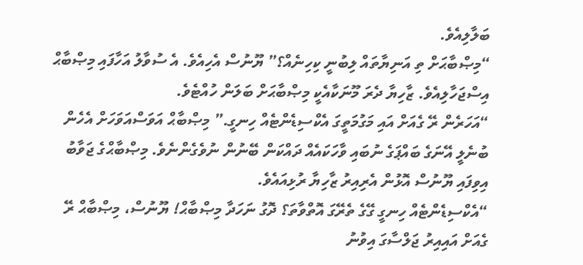ބަލާލިއެވެ.
“މިޞްބާޙަށް ތި އަނިޔާތައް ލިބުނީ ކިހިނެއް؟” ޔޫނުސް އެހިއެވެ. އެ ސުވާލު އަހާފައި މިޞްބާޙް އިސްޖަހާލިއެވެ. ޒާހިޔާ ދެރަ މޫނަކާއެކީ މިޞްބާޙަށް ބަލަން ހުއްޓެވެ.
“އަހަރެން ރޭ ގެއަށް އައި މަގުމަތީގަ އެކްސިޑެންޓެއް ހިނގީ.” މިޞްބާޙް އަވަސްއަވަހަށް އެހެން ބުނެލީ އޭނަގެ ބައްޕަގެ ނުބައި ވާހަކައެއް ދައްކަން ބޭނުން ނުވެގެންނެވެ. މިޞްބާޙްގެ ޖަވާބު އިވިފައި ޔޫނުސް އޮޅުން އެރިއިރު ޒާހިޔާ ރުޅިއައެވެ.
“އެކްސިޑެންޓެއް ހިނގީ ގޭގެ ތެރޭގަ އޮތްވާތަ؟ ދޮގު ނަހަދާ މިޞްބާޙް! ޔޫނުސް، މިޞްބާޙް ރޭ ގެއަށް އައިއިރު ޖަލްސާގަ އިވުނު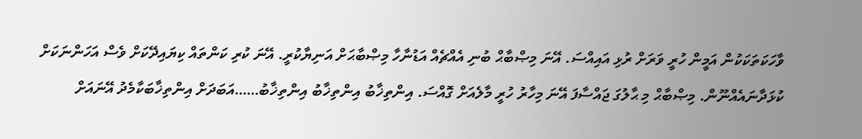ވާހަކަތަކަކުން އަމީން ހުރީ ވަރަށް ރުޅި އައިއްސަ. އޭނަ މިޞްބާޙް ބުނި އެއްޗެއް އަޑުނާހާ މިޞްބާޙަށް އަނިޔާކުރީ. އޭނަ ކުރި ކަންތައް ކިޔައިދޭކަށް ވެސް އަހަންނަކަށް ކުޅަދާނައެއްނޫން. މިޞްބާޙް މި ޙާލުގަ ޖައްސާފަ އޭނަ މިހާރު ހުރީ މާލެއަށް ގޮއްސަ. އިންތިޚާބު އިންތިޚާބު އިންތިޚާބު……އަބަދަށް އިންތިޚާބަކާމެދު އޭނައަށް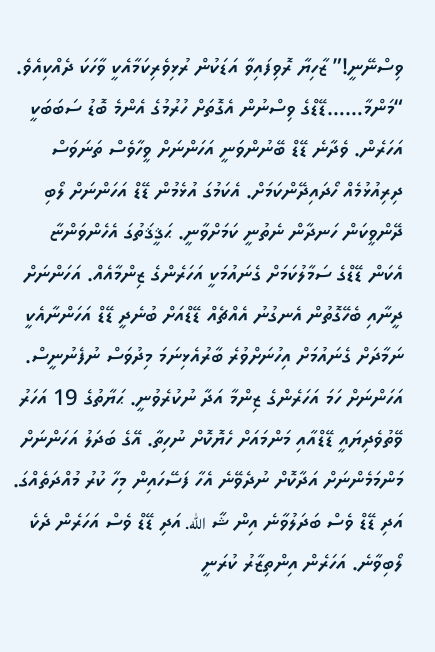ވިސްނޭނީ!” ޒާހިޔާ ރޮވިފައިވާ އަޑަކުން ރުޅިވެރިކަމާއެކީ ވާހަކަ ދެއްކިއެވެ.
“މަންމާ……ޑޭޑްގެ ވިސްނުން އެގޮތަށް ހުރުމުގެ އެންމެ ބޮޑު ސަބަބަކީ އަހަރެން. ވެދާނެ ޑޭޑް ބޭނުންވަނީ އަހަންނަށް ވީހާވެސް ތަނަވަސް ދިރިއުޅުމެއް ހޯދައިދޭންކަމަށް. އެކަމުގަ އުޅެމުން ޑޭޑް އަހަންނަށް ލޯބި ދޭންވީކަން ހަނދާން ނެތުނީ ކަމަށްވާނީ. ޙަޤީޤަތުގަ އެހެންވަންޏާ އެކަން ޑޭޑްގެ ސަމާލުކަމަށް ގެނައުމަކީ އަހަރެންގެ ޒިންމާއެއް. އަހަންނަށް ދީނާއި ބެހޭގޮތުން އެނގުނު އެއްޗެއް ޑޭޑްއަށް ބުނެދީ ޑޭޑް އަހަންނާއެކީ ނަމާދަށް ގެނައުމަށް އިހުނަށްވުރެ ބާރުއެޅިނަމަ މިދުވަސް ނުފެނުނީސް. އަހަންނަށް ހަމަ އަހަރެންގެ ޒިންމާ އަދާ ނުކުރެވުނީ. ޙަޔާތުގެ 19 އަހަރު ވޭތުވެދިޔައީ ޑޭޑްއާއި މަންމައަށް ހެޔޮކޮށް ނުހިތާ. އޭގެ ބަދަލު އަހަންނަށް މަންމަމެންނަށް އަދާކޮށް ނުދެވޭނެ އެހާ ފަސޭހައިން މިހާ ކުރު މުއްދަތެއްގަ. އަދި ޑޭޑް ވެސް ބަދަލުވާނެ އިން ޝާ الله. އަދި ޑޭޑް ވެސް އަހަރެން ދެކެ ލޯބިވާނެ. އަހަރެން އިންތިޒާރު ކުރަނީ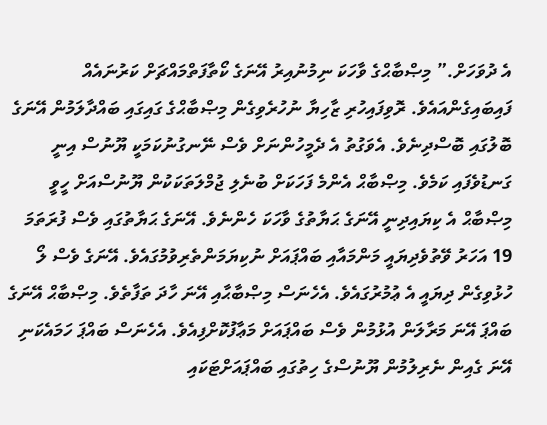އެ ދުވަހަށް.” މިޞްބާޙްގެ ވާހަކަ ނިމުނުއިރު އޭނަގެ ކޯތާފަތްމައްޗަށް ކަރުނައެއް ފައިބައިގެންއައެވެ. ރޮވިފައިހުރި ޒާހިޔާ ނުހުރެވިގެން މިޞްބާޙްގެ ގައިގައި ބައްދާލަމުން އޭނަގެ ބޮލުގައި ބޮސްދިނެވެ. އެވަގުތު އެ ދެމީހުންނަށް ވެސް ނޭނގުނުކަމަކީ ޔޫނުސް އިނީ ގަނޑުވެފައި ކަމެވެ. މިޞްބާޙް އެންމެ ފަހަކަށް ބުނެލި ޖުމްލަތަކަކުން ޔޫނުސްއަށް ހީވީ މިޞްބާޙް އެ ކިޔައިދިނީ އޭނަގެ ޙަޔާތުގެ ވާހަކަ ހެންނެވެ. އޭނަގެ ޙަޔާތުގައި ވެސް ފުރަތަމަ 19 އަހަރު ވޭތުވެދިޔައީ މަންމައާއި ބައްޕައަށް ނުކިޔަމަންތެރިވުމުގައެވެ. އޭނަގެ ވެސް ލޯ ހުޅުވިގެން ދިޔައީ އެ ޢުމުރުގައެވެ. އެހެނަސް މިޞްބާޙާއި އޭނަ ހާދަ ތަފާތެވެ. މިޞްބާޙް އޭނަގެ ބައްޕަ އޭނަ މަރާލަން އުޅުމުން ވެސް ބައްޕައަށް މަޢާފުކޮށްފިއެވެ. އެހެނަސް ބައްޕަ ހަމައެކަނި އޭނަ ގެއިން ނެރިލުމުން ޔޫނުސްގެ ހިތުގައި ބައްޕައަށްޓަކައި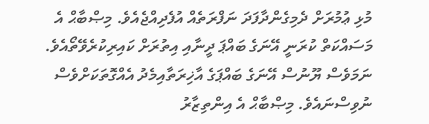މުޅި ޢުމުރަށް ދެމިގެންދާފަދަ ނަފްރަތެއް އުފެދިއްޖެއެވެ. މިޞްބާޙް އެ މަސައްކަތް ކުރަނީ އޭނަގެ ބައްޕަ ދީނާއި އިތުރަށް ކައިރިކުރެވޭތޯއެވެ. ނަމަވެސް ޔޫނުސް އޭނަގެ ބައްޕަގެ އާޚިރަތާއިމެދު އެއްގޮތަކަށްވެސް ނުވިސްނައެވެ. މިޞްބާޙް އެ އިންތިޒާރު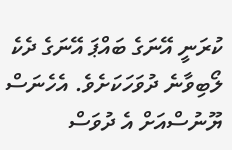ކުރަނީ އޭނަގެ ބައްޕަ އޭނަގެ ދެކެ ލޯބިވާނެ ދުވަހަކަށެވެ. އެހެނަސް ޔޫނުސްއަށް އެ ދުވަސް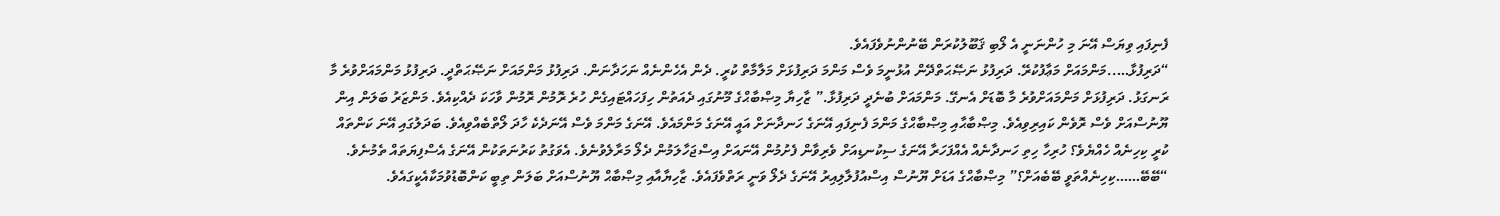ފެނިފައި ވިޔަސް އޭނަ މި ހުންނަނީ އެ ލޯބި ޤަބޫލުކުރަން ބޭނުންނުވެފައެވެ.
“ދަރިފުޅާ…..މަންމައަށް މަޢާފުކުރޭ. ދަރިފުޅު ނަޞޭޙަތްދޭން އުޅުނީމަ ވެސް މަންމަ ދަރިފުޅަށް މަލާމާތް ކުރީ. ދެން އެހެންނެއް ނަހަދާނަން. ދަރިފުޅު މަންމައަށް ނަޞޭޙަތްދީ. ދަރިފުޅު މަންމައަށްވުރެ މާ ރަނގަޅު. ދަރިފުޅަށް މަންމައަށްވުރެ މާ ބޮޑަށް އެނގޭ. މަންމައަށް ބުނެދީ ދަރިފުޅާ.” ޒާހިޔާ މިޞްބާޙްގެ މޫނުގައި ދެއަތުން ހިފަހައްޓައިގެން ހުރެ ރޮމުން ރޮމުން ވާހަކަ ދެއްކިއެވެ. މަންޒަރު ބަލަން އިން ޔޫނުސްއަށް ވެސް ރޮވެން ކައިރިވިއެވެ. މިޞްބާޙާއި މިޞްބާޙްގެ މަންމަ ފެނިފައި އޭނަގެ ހަނދާނަށް އައީ އޭނަގެ މަންމައެވެ. އޭނަގެ މަންމަ ވެސް އޭނަދެކެ ހާދަ ލޯތްބެއްވިއެވެ. ބަދަލުގައި އޭނަ ކަންތައް ކުރީ ކިހިނެއް ހެއްޔެވެ؟ ހުރިހާ ހިތި ހަނދާނެއް އެއްފަހަރާ އޭނަގެ ސިކުނޑިއަށް ވެރިވާން ފެށުމުން އޭނައަށް އިސްޖަހާލަމުން ދެލޯ މަރާލެވުނެވެ. އެވަގުތު ކަރުނަތަކުން އޭނަގެ އެސްފިޔަތައް ތެމުނެވެ.
“ބޭބޭ……ކިހިނެއްތަވީ ބޭބެއަށް؟” މިޞްބާޙްގެ އަޑަށް ޔޫނުސް އިސްއުފުލާލިއިރު އޭނަގެ ދެލޯ ވަނީ ރަތްވެފައެވެ. ޒާހިޔާއާއި މިޞްބާޙް ޔޫނުސްއަށް ބަލަން ތިބީ ކަންބޮޑުވުމަކާއެކީގައެވެ.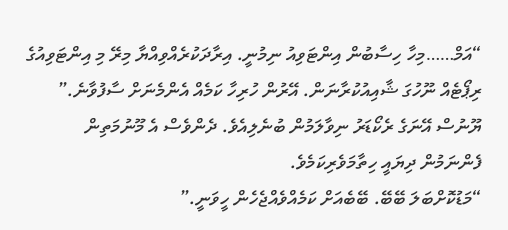“އަމް……މިހާ ހިސާބުން އިންޓަވިއު ނިމުނީ. އިރާދަކުރެއްވިއްޔާ މިރޭ މި އިންޓަވިއުގެ ރިޕޯޓެއް ނޫހުގަ ޝާއިއުކުރާނަން. އޭރުން ހުރިހާ ކަމެއް އެންމެނަށް ސާފުވާނެ.” ޔޫނުސް އޭނަގެ ރެކޯޑަރު ނިވާލަމުން ބުނެލިއެވެ. ދެންވެސް އެ މޫނުމަތިން ފެންނަމުން ދިޔައީ ހިތާމަވެރިކަމެވެ.
“މަޑުކޮށްބަލަ ބޭބޭ. ބޭބެއަށް ކަމެއްވެއްޖެހެން ހީވަނީ.”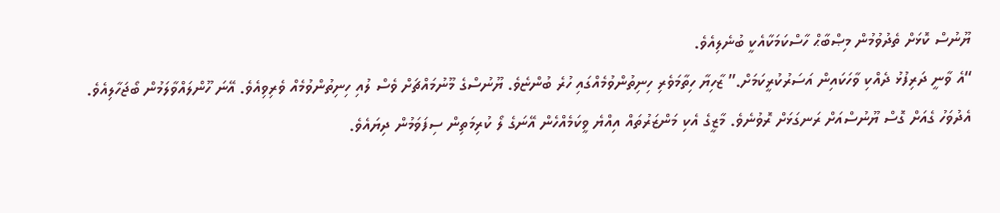ޔޫނުސް ކޮޅަށް ތެދުވުމުން މިޞްބާޙް ހާސްކަމަކާއެކީ ބުނެލިއެވެ.
“އެ ވާނީ ދަރިފުޅު ދެއްކި ވާހަކައިން އަސަރުކުރީކަމަށް.” ޒާހިޔާ ހިތާމަވެރި ހިނިތުންވުމެއްގައި ހުރެ ބުންޏެވެ. ޔޫނުސްގެ މޫނުމައްޗަށް ވެސް ލުއި ހިނިތުންވުމެއް ވެރިވިއެވެ. އޭނަ ހޫންލައްވާލަމުން ބޯޖަހާލިއެވެ.
އެދުވަހު ގެއަށް ގޮސް ޔޫނުސްއަށް ރަނގަޅަށް ރޮވުނެވެ. މާޒީގެ އެކި މަންޒަރުތައް އިއްޔެ ވީކަމެއްހެން އޭނަގެ ލޯ ކުރިމަތިން ސިފަވަމުން ދިޔައެވެ.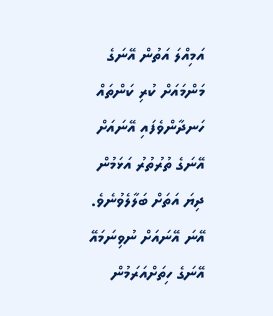އަމިއްލަ އަތުން އޭނަގެ މަންމައަށް ކުރި ކަންތައް ހަނދާންވެފައި އޭނައަށް އޭނަގެ ތުރުތުރު އަޅަމުން ދިޔަ އަތަށް ބަލާލެވުނެވެ. އޭނަ އޭނައަށް ނުވިނަމައޭ އޭނަގެ ހިތަށްއަރަމުން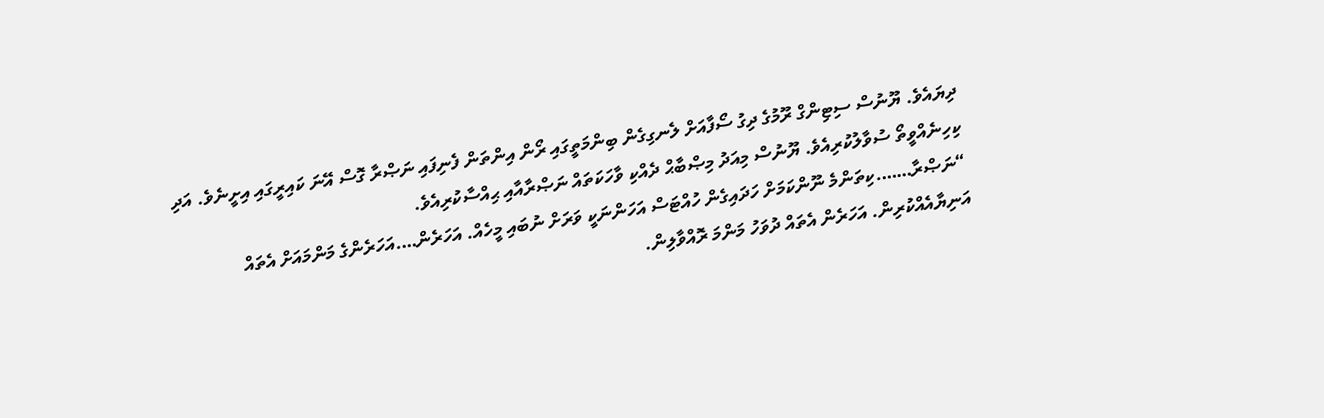ދިޔައެވެ. ޔޫނުސް ސިޓިންގް ރޫމުގެ ދިގު ސޯފާއަށް ލެނގިގެން ބިންމަތީގައި ރޯން އިންތަން ފެނިފައި ނަޞްރާ ގޮސް އޭނަ ކައިރީގައި އިށީނެވެ. އަދި ކިހިނެއްވީތޯ ސުވާލުކުރިއެވެ. ޔޫނުސް މިއަދު މިޞްބާޙް ދެއްކި ވާހަކަތައް ނަޞްރާއާއި ޙިއްސާކުރިއެވެ.
“ނަޞްރާ…….ކިތަންމެ ނޫންކަމަށް ހަދައިގެން ހުއްޓަސް އަހަންނަކީ ވަރަށް ނުބައި މީހެއް. އަހަރެން….އަހަރެންގެ މަންމައަށް އެތައް އަނިޔާއެއްކުރިން. އަހަރެން އެތައް ދުވަހު މަންމަ ރޮއްވާލިން.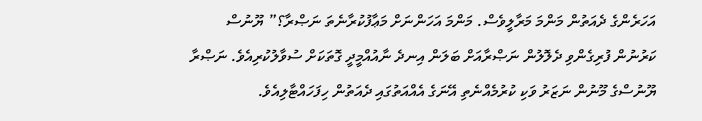އަހަރެންގެ ދެއަތުން މަންމަ މަރާލީވެސް. މަންމަ އަހަންނަށް މަޢާފުކުރާނެތަ ނަޞްރާ؟” ޔޫނުސް ކަރުނުން ފުރިގެންވި ދެލޮލުން ނަޞްރާއަށް ބަލަން އިނދެ ނާއުއްމީދީ ގޮތަކަށް ސުވާލުކުރިއެވެ. ނަޞްރާ ޔޫނުސްގެ މޫނުން ނަޒަރު ވަކި ކުރުމެއްނެތި އޭނަގެ އެއްއަތުގައި ދެއަތުން ހިފަހައްޓާލިއެވެ.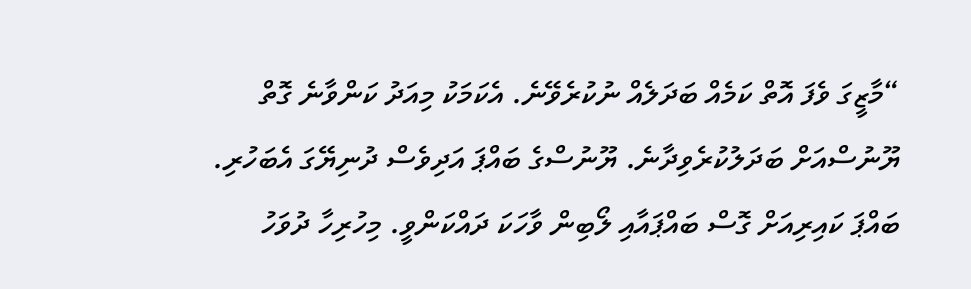“މާޒީގަ ވެފަ އޮތް ކަމެއް ބަދަލެއް ނުކުރެވޭނެ. އެކަމަކު މިއަދު ކަންވާނެ ގޮތް ޔޫނުސްއަށް ބަދަލުކުރެވިދާނެ. ޔޫނުސްގެ ބައްޕަ އަދިވެސް ދުނިޔޭގަ އެބަހުރި. ބައްޕަ ކައިރިއަށް ގޮސް ބައްޕައާއި ލޯބިން ވާހަކަ ދައްކަންވީ. މިހުރިހާ ދުވަހު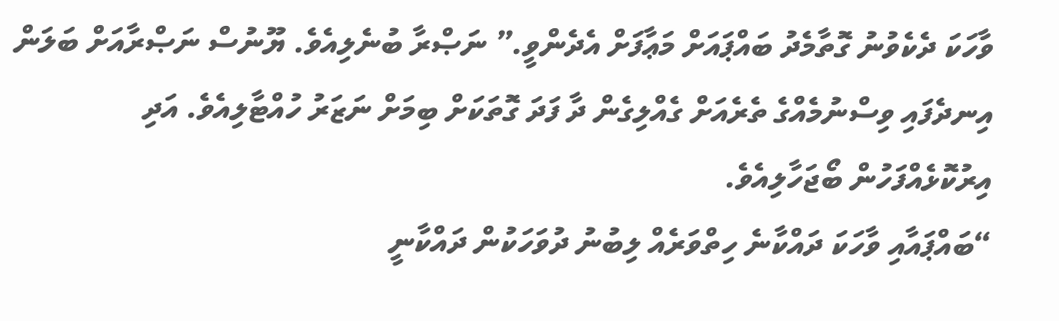ވާހަކަ ދެކެވުނު ގޮތާމެދު ބައްޕައަށް މަޢާފަށް އެދެންވީ.” ނަޞްރާ ބުނެލިއެވެ. ޔޫނުސް ނަޞްރާއަށް ބަލަން އިނދެފައި ވިސްނުމެއްގެ ތެރެއަށް ގެއްލިގެން ދާ ފަދަ ގޮތަކަށް ބިމަށް ނަޒަރު ހުއްޓާލިއެވެ. އަދި އިރުކޮޅެއްފަހުން ބޯޖަހާލިއެވެ.
“ބައްޕައާއި ވާހަކަ ދައްކާނެ ހިތްވަރެއް ލިބުނު ދުވަހަކުން ދައްކާނީ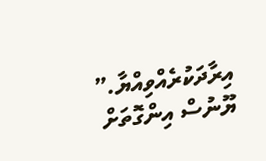އިރާދަކުރެއްވިއްޔާ.” ޔޫނުސް އިންގޮތަށް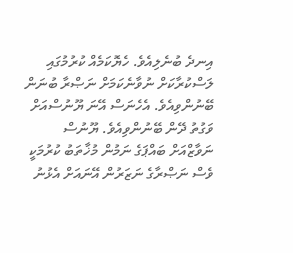އިނދެ ބުނެލިއެވެ. ހެޔޮކަމެއް ކުރުމުގައި ލަސްކުރާކަށް ނުވާނެކަމަށް ނަޞްރާ ބުނަން ބޭނުންވިއެވެ. އެހެނަސް އޭނަ ޔޫނުސްއަށް ވަގުތު ދޭން ބޭނުންވިއެވެ. ޔޫނުސް ނަވާޒްއަށް ބައްޕަގެ ނަމުން މުޚާތަބު ކުރުމަކީ ވެސް ނަޞްރާގެ ނަޒަރުން އޭނައަށް އެޅުނު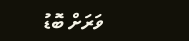ވަރަށް ބޮޑު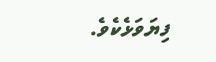ފިޔަވަޅެކެވެ.